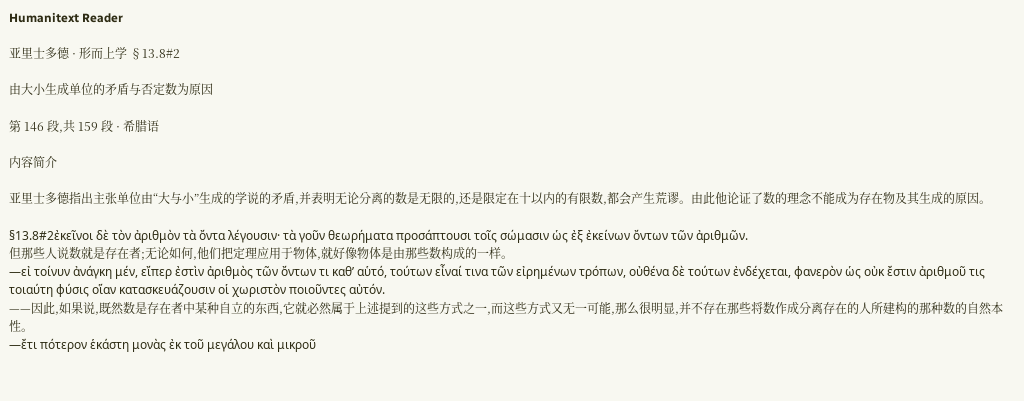Humanitext Reader

亚里士多德 · 形而上学 §13.8#2

由大小生成单位的矛盾与否定数为原因

第 146 段,共 159 段 · 希腊语

内容简介

亚里士多德指出主张单位由“大与小”生成的学说的矛盾,并表明无论分离的数是无限的,还是限定在十以内的有限数,都会产生荒谬。由此他论证了数的理念不能成为存在物及其生成的原因。

§13.8#2ἐκεῖνοι δὲ τὸν ἀριθμὸν τὰ ὄντα λέγουσιν· τὰ γοῦν θεωρήματα προσάπτουσι τοῖς σώμασιν ὡς ἐξ ἐκείνων ὄντων τῶν ἀριθμῶν.
但那些人说数就是存在者;无论如何,他们把定理应用于物体,就好像物体是由那些数构成的一样。
—εἰ τοίνυν ἀνάγκη μέν, εἴπερ ἐστὶν ἀριθμὸς τῶν ὄντων τι καθʼ αὑτό, τούτων εἶναί τινα τῶν εἰρημένων τρόπων, οὐθένα δὲ τούτων ἐνδέχεται, φανερὸν ὡς οὐκ ἔστιν ἀριθμοῦ τις τοιαύτη φύσις οἵαν κατασκευάζουσιν οἱ χωριστὸν ποιοῦντες αὐτόν.
——因此,如果说,既然数是存在者中某种自立的东西,它就必然属于上述提到的这些方式之一,而这些方式又无一可能,那么很明显,并不存在那些将数作成分离存在的人所建构的那种数的自然本性。
—ἔτι πότερον ἑκάστη μονὰς ἐκ τοῦ μεγάλου καὶ μικροῦ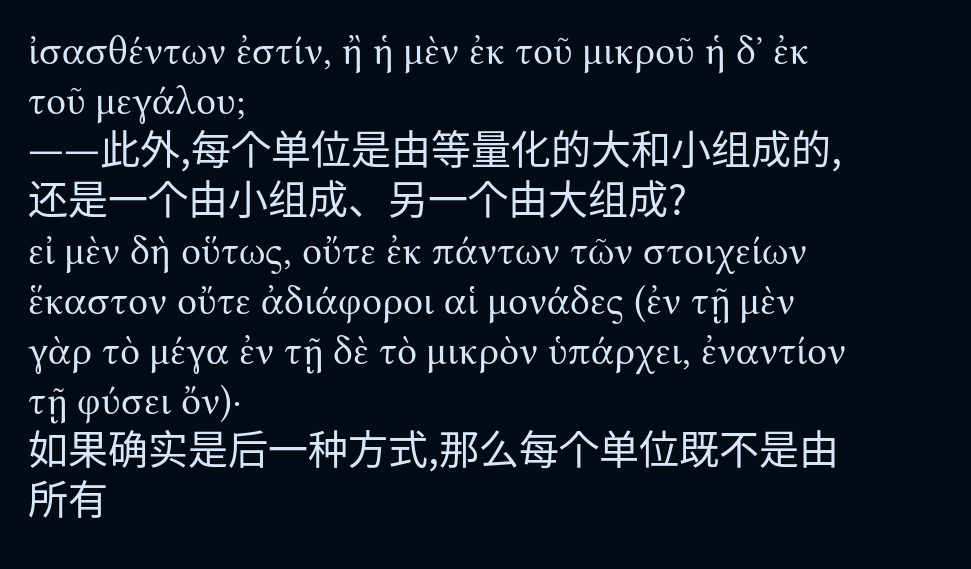ἰσασθέντων ἐστίν, ἢ ἡ μὲν ἐκ τοῦ μικροῦ ἡ δʼ ἐκ τοῦ μεγάλου;
——此外,每个单位是由等量化的大和小组成的,还是一个由小组成、另一个由大组成?
εἰ μὲν δὴ οὕτως, οὔτε ἐκ πάντων τῶν στοιχείων ἕκαστον οὔτε ἀδιάφοροι αἱ μονάδες (ἐν τῇ μὲν γὰρ τὸ μέγα ἐν τῇ δὲ τὸ μικρὸν ὑπάρχει, ἐναντίον τῇ φύσει ὄν)·
如果确实是后一种方式,那么每个单位既不是由所有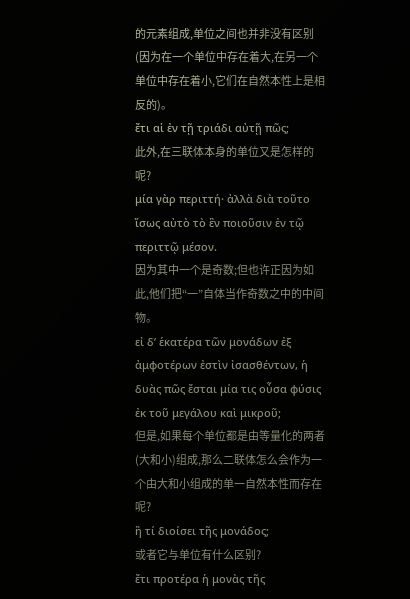的元素组成,单位之间也并非没有区别(因为在一个单位中存在着大,在另一个单位中存在着小,它们在自然本性上是相反的)。
ἔτι αἱ ἐν τῇ τριάδι αὐτῇ πῶς;
此外,在三联体本身的单位又是怎样的呢?
μία γὰρ περιττή· ἀλλὰ διὰ τοῦτο ἴσως αὐτὸ τὸ ἓν ποιοῦσιν ἐν τῷ περιττῷ μέσον.
因为其中一个是奇数;但也许正因为如此,他们把“一”自体当作奇数之中的中间物。
εἰ δʼ ἑκατέρα τῶν μονάδων ἐξ ἀμφοτέρων ἐστὶν ἰσασθέντων, ἡ δυὰς πῶς ἔσται μία τις οὖσα φύσις ἐκ τοῦ μεγάλου καὶ μικροῦ;
但是,如果每个单位都是由等量化的两者(大和小)组成,那么二联体怎么会作为一个由大和小组成的单一自然本性而存在呢?
ἢ τί διοίσει τῆς μονάδος;
或者它与单位有什么区别?
ἔτι προτέρα ἡ μονὰς τῆς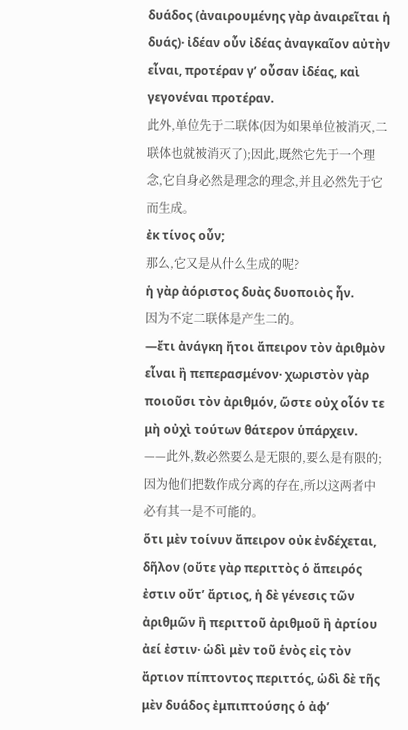δυάδος (ἀναιρουμένης γὰρ ἀναιρεῖται ἡ δυάς)· ἰδέαν οὖν ἰδέας ἀναγκαῖον αὐτὴν εἶναι, προτέραν γʼ οὖσαν ἰδέας, καὶ γεγονέναι προτέραν.
此外,单位先于二联体(因为如果单位被消灭,二联体也就被消灭了);因此,既然它先于一个理念,它自身必然是理念的理念,并且必然先于它而生成。
ἐκ τίνος οὖν;
那么,它又是从什么生成的呢?
ἡ γὰρ ἀόριστος δυὰς δυοποιὸς ἦν.
因为不定二联体是产生二的。
—ἔτι ἀνάγκη ἤτοι ἄπειρον τὸν ἀριθμὸν εἶναι ἢ πεπερασμένον· χωριστὸν γὰρ ποιοῦσι τὸν ἀριθμόν, ὥστε οὐχ οἷόν τε μὴ οὐχὶ τούτων θάτερον ὑπάρχειν.
——此外,数必然要么是无限的,要么是有限的;因为他们把数作成分离的存在,所以这两者中必有其一是不可能的。
ὅτι μὲν τοίνυν ἄπειρον οὐκ ἐνδέχεται, δῆλον (οὔτε γὰρ περιττὸς ὁ ἄπειρός ἐστιν οὔτʼ ἄρτιος, ἡ δὲ γένεσις τῶν ἀριθμῶν ἢ περιττοῦ ἀριθμοῦ ἢ ἀρτίου ἀεί ἐστιν· ὡδὶ μὲν τοῦ ἑνὸς εἰς τὸν ἄρτιον πίπτοντος περιττός, ὡδὶ δὲ τῆς μὲν δυάδος ἐμπιπτούσης ὁ ἀφʼ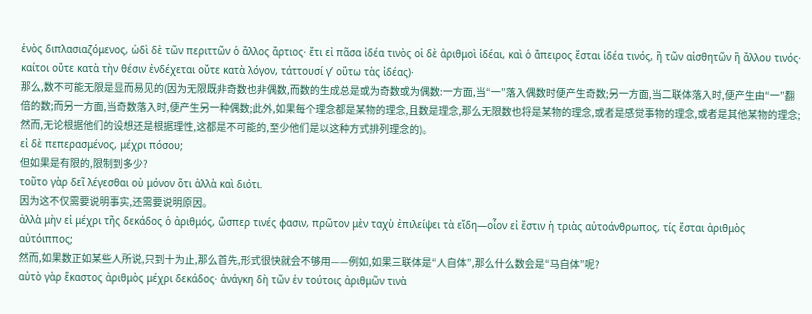ἑνὸς διπλασιαζόμενος, ὡδὶ δὲ τῶν περιττῶν ὁ ἄλλος ἄρτιος· ἔτι εἰ πᾶσα ἰδέα τινὸς οἱ δὲ ἀριθμοὶ ἰδέαι, καὶ ὁ ἄπειρος ἔσται ἰδέα τινός, ἢ τῶν αἰσθητῶν ἢ ἄλλου τινός· καίτοι οὔτε κατὰ τὴν θέσιν ἐνδέχεται οὔτε κατὰ λόγον, τάττουσί γʼ οὕτω τὰς ἰδέας)·
那么,数不可能无限是显而易见的(因为无限既非奇数也非偶数,而数的生成总是或为奇数或为偶数:一方面,当“一”落入偶数时便产生奇数;另一方面,当二联体落入时,便产生由“一”翻倍的数;而另一方面,当奇数落入时,便产生另一种偶数;此外,如果每个理念都是某物的理念,且数是理念,那么无限数也将是某物的理念,或者是感觉事物的理念,或者是其他某物的理念;然而,无论根据他们的设想还是根据理性,这都是不可能的,至少他们是以这种方式排列理念的)。
εἰ δὲ πεπερασμένος, μέχρι πόσου;
但如果是有限的,限制到多少?
τοῦτο γὰρ δεῖ λέγεσθαι οὐ μόνον ὅτι ἀλλὰ καὶ διότι.
因为这不仅需要说明事实,还需要说明原因。
ἀλλὰ μὴν εἰ μέχρι τῆς δεκάδος ὁ ἀριθμός, ὥσπερ τινές φασιν, πρῶτον μὲν ταχὺ ἐπιλείψει τὰ εἴδη—οἷον εἰ ἔστιν ἡ τριὰς αὐτοάνθρωπος, τίς ἔσται ἀριθμὸς αὐτόιππος;
然而,如果数正如某些人所说,只到十为止,那么首先,形式很快就会不够用——例如,如果三联体是“人自体”,那么什么数会是“马自体”呢?
αὐτὸ γὰρ ἕκαστος ἀριθμὸς μέχρι δεκάδος· ἀνάγκη δὴ τῶν ἐν τούτοις ἀριθμῶν τινὰ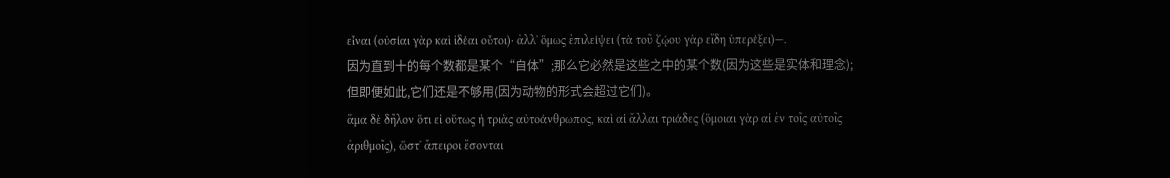εἶναι (οὐσίαι γὰρ καὶ ἰδέαι οὗτοι)· ἀλλʼ ὅμως ἐπιλείψει (τὰ τοῦ ζῴου γὰρ εἴδη ὑπερέξει)—.
因为直到十的每个数都是某个“自体”;那么它必然是这些之中的某个数(因为这些是实体和理念);但即便如此,它们还是不够用(因为动物的形式会超过它们)。
ἅμα δὲ δῆλον ὅτι εἰ οὕτως ἡ τριὰς αὐτοάνθρωπος, καὶ αἱ ἄλλαι τριάδες (ὅμοιαι γὰρ αἱ ἐν τοῖς αὐτοῖς ἀριθμοῖς), ὥστʼ ἄπειροι ἔσονται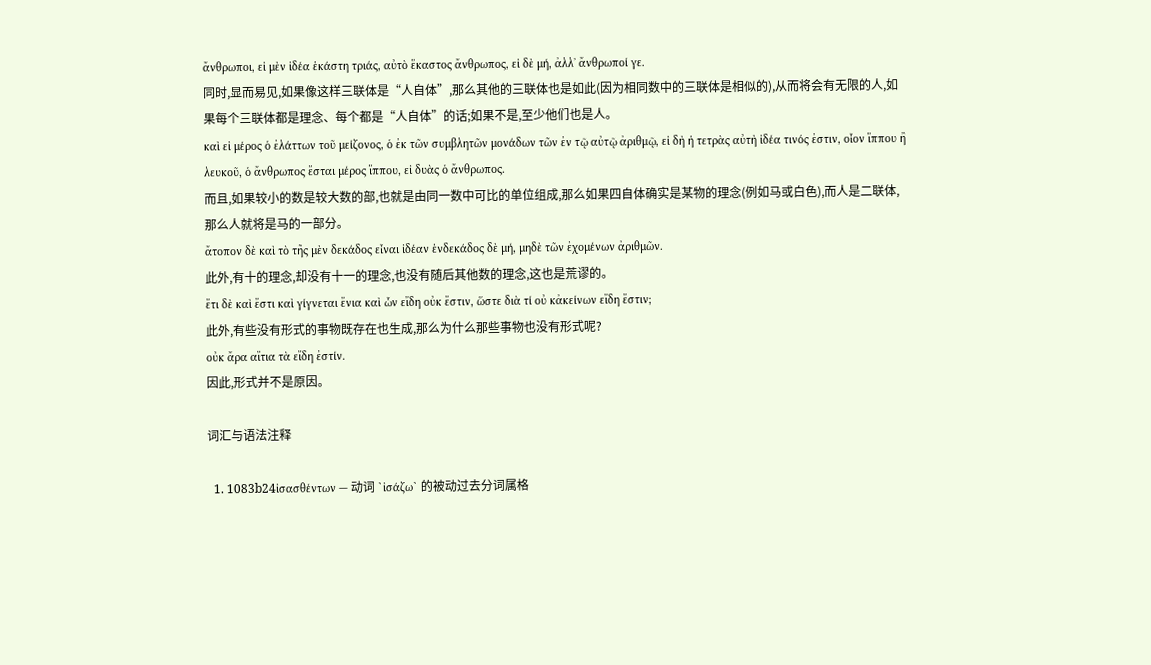ἄνθρωποι, εἰ μὲν ἰδέα ἑκάστη τριάς, αὐτὸ ἕκαστος ἄνθρωπος, εἰ δὲ μή, ἀλλʼ ἄνθρωποί γε.
同时,显而易见,如果像这样三联体是“人自体”,那么其他的三联体也是如此(因为相同数中的三联体是相似的),从而将会有无限的人,如果每个三联体都是理念、每个都是“人自体”的话;如果不是,至少他们也是人。
καὶ εἰ μέρος ὁ ἐλάττων τοῦ μείζονος, ὁ ἐκ τῶν συμβλητῶν μονάδων τῶν ἐν τῷ αὐτῷ ἀριθμῷ, εἰ δὴ ἡ τετρὰς αὐτὴ ἰδέα τινός ἐστιν, οἷον ἵππου ἢ λευκοῦ, ὁ ἄνθρωπος ἔσται μέρος ἵππου, εἰ δυὰς ὁ ἄνθρωπος.
而且,如果较小的数是较大数的部,也就是由同一数中可比的单位组成,那么如果四自体确实是某物的理念(例如马或白色),而人是二联体,那么人就将是马的一部分。
ἄτοπον δὲ καὶ τὸ τῆς μὲν δεκάδος εἶναι ἰδέαν ἑνδεκάδος δὲ μή, μηδὲ τῶν ἐχομένων ἀριθμῶν.
此外,有十的理念,却没有十一的理念,也没有随后其他数的理念,这也是荒谬的。
ἔτι δὲ καὶ ἔστι καὶ γίγνεται ἔνια καὶ ὧν εἴδη οὐκ ἔστιν, ὥστε διὰ τί οὐ κἀκείνων εἴδη ἔστιν;
此外,有些没有形式的事物既存在也生成,那么为什么那些事物也没有形式呢?
οὐκ ἄρα αἴτια τὰ εἴδη ἐστίν.
因此,形式并不是原因。

词汇与语法注释

  1. 1083b24ἰσασθέντων — 动词 `ἰσάζω` 的被动过去分词属格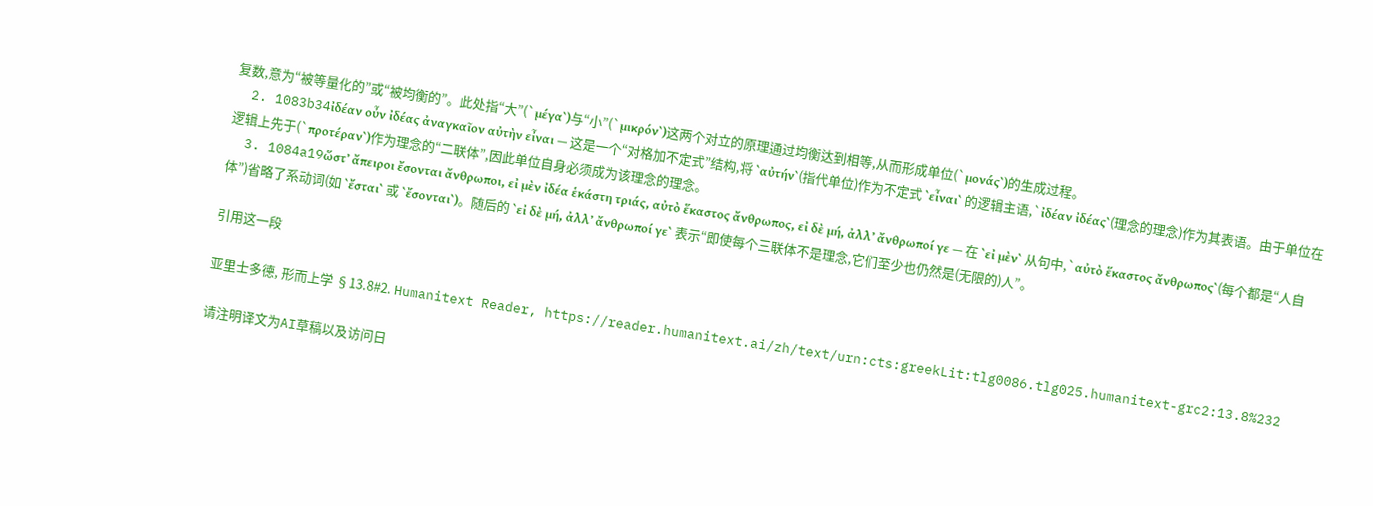复数,意为“被等量化的”或“被均衡的”。此处指“大”(`μέγα`)与“小”(`μικρόν`)这两个对立的原理通过均衡达到相等,从而形成单位(`μονάς`)的生成过程。
  2. 1083b34ἰδέαν οὖν ἰδέας ἀναγκαῖον αὐτὴν εἶναι — 这是一个“对格加不定式”结构,将 `αὐτήν`(指代单位)作为不定式 `εἶναι` 的逻辑主语,`ἰδέαν ἰδέας`(理念的理念)作为其表语。由于单位在逻辑上先于(`προτέραν`)作为理念的“二联体”,因此单位自身必须成为该理念的理念。
  3. 1084a19ὥστʼ ἄπειροι ἔσονται ἄνθρωποι, εἰ μὲν ἰδέα ἑκάστη τριάς, αὐτὸ ἕκαστος ἄνθρωπος, εἰ δὲ μή, ἀλλʼ ἄνθρωποί γε — 在 `εἰ μὲν` 从句中,`αὐτὸ ἕκαστος ἄνθρωπος`(每个都是“人自体”)省略了系动词(如 `ἔσται` 或 `ἔσονται`)。随后的 `εἰ δὲ μή, ἀλλʼ ἄνθρωποί γε` 表示“即使每个三联体不是理念,它们至少也仍然是(无限的)人”。

引用这一段

亚里士多德, 形而上学 §13.8#2. Humanitext Reader, https://reader.humanitext.ai/zh/text/urn:cts:greekLit:tlg0086.tlg025.humanitext-grc2:13.8%232

请注明译文为AI草稿以及访问日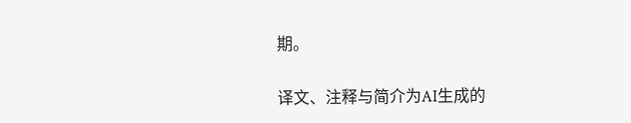期。

译文、注释与简介为AI生成的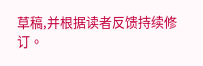草稿,并根据读者反馈持续修订。